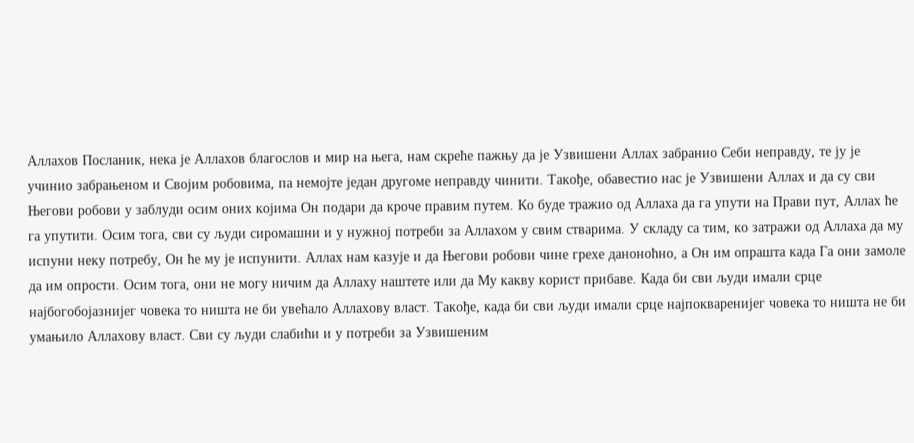Аллахов Посланик, нека је Аллахов благослов и мир на њега, нам скреће пажњу да је Узвишени Аллах забранио Себи неправду, те ју је учинио забрањеном и Својим робовима, па немојте један другоме неправду чинити. Такође, обавестио нас је Узвишени Аллах и да су сви Његови робови у заблуди осим оних којима Он подари да кроче правим путем. Ко буде тражио од Аллаха да га упути на Прави пут, Аллах ће га упутити. Осим тога, сви су људи сиромашни и у нужној потреби за Аллахом у свим стварима. У складу са тим, ко затражи од Аллаха да му испуни неку потребу, Он ће му је испунити. Аллах нам казује и да Његови робови чине грехе даноноћно, а Он им опрашта када Га они замоле да им опрости. Осим тога, они не могу ничим да Аллаху наштете или да Му какву корист прибаве. Када би сви људи имали срце најбогобојазнијег човека то ништа не би увећало Аллахову власт. Такође, када би сви људи имали срце најпокваренијег човека то ништа не би умањило Аллахову власт. Сви су људи слабићи и у потреби за Узвишеним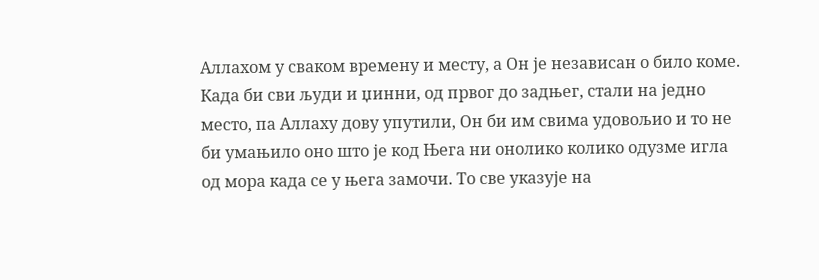Аллахом у сваком времену и месту, а Он је независан о било коме. Када би сви људи и џинни, од првог до задњег, стали на једно место, па Аллаху дову упутили, Он би им свима удовољио и то не би умањило оно што је код Њега ни онолико колико одузме игла од мора када се у њега замочи. То све указује на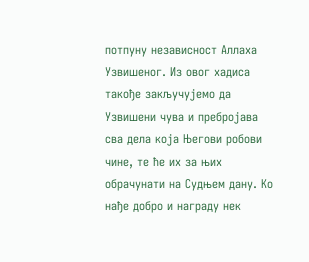потпуну независност Аллаха Узвишеног. Из овог хадиса такође закључујемо да Узвишени чува и пребројава сва дела која Његови робови чине, те ће их за њих обрачунати на Судњем дану. Ко нађе добро и награду нек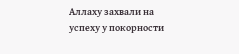Аллаху захвали на успеху у покорности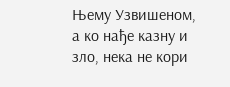Њему Узвишеном, а ко нађе казну и зло, нека не кори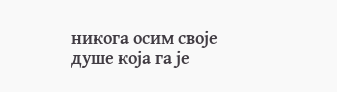никога осим своје душе која га је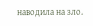наводила на зло.